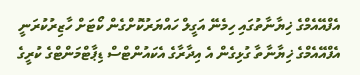އެފްއޭއެމްގެ ޚިޔާނާތުގައި ހިމެނޭ އަގީލް ހައްޔަރުކޮށްގެން ކޯޓަށް ހާޒިރުކުރަނީ
އެފްއޭއެމްގެ ޚިޔާނާތާ ގުޅިގެން އެ އިދާރާގެ އެކައުންޓްސް ޑިޕާޓްމަންޓްގެ ކުރީގެ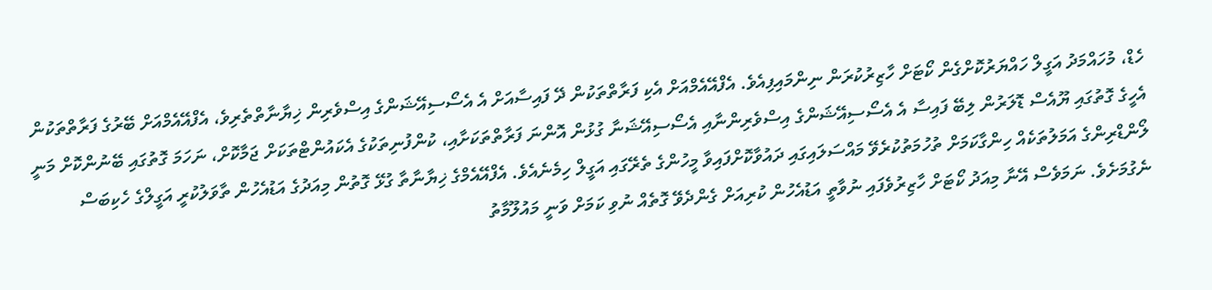ހެޑް، މުހައްމަދު އަގީލް ހައްޔަރުކޮށްގެން ކޯޓަށް ހާޒިރުކުރަން ނިންމައިފިއެވެ. އެފްއޭއެމްއަށް އެކި ފަރާތްތަކުން ދޭ ފައިސާއަށް އެ އެސޯސިއޭޝަންގެ އިސްވެރިން ޚިޔާނާތްތެރިވެ، އެފްއޭއެމްއަށް ބޭރުގެ ފަރާތްތަކުން އެހީގެ ގޮތުގައި ޔޫއެސް ޑޮލަރުން ލިބޭ ފައިސާ އެ އެސޯސިއޭޝަންގެ އިސްވެރިންނާއި އެސޯސިއޭޝަނާ ގުޅުން އޮންނަ ފަރާތްތަކަށާއި، ކުންފުނިތަކުގެ އެކައުންޓްތަކަށް ޖަމާކޮށް، ނަހަމަ ގޮތުގައި ބޭނުންކޮށް މަނީ ލޯންޑްރިންގެ އަމަލުތަކެއް ހިންގާކަމަށް ތުހުމަތުކުރެވޭ މައްސަލައިގައި ދައުވާކޮށްފައިވާ މީހުންގެ ތެރޭގައި އަގީލް ހިމެނެއެވެ. އެފްއޭއެމްގެ ޚިޔާނާތާ ގުޅޭ ގޮތުން މިއަދުގެ އަޑުއެހުން ތާވަލުކުރީ އަގީލްގެ ހެކިބަސް ނެގުމަށެވެ. ނަމަވެސް އޭނާ މިއަދު ކޯޓަށް ހާޒިރުވެފައި ނުވާތީ އަޑުއެހުން ކުރިއަށް ގެންދެވޭ ގޮތެއް ނުވި ކަމަށް ވަނީ މައުލޫމާތު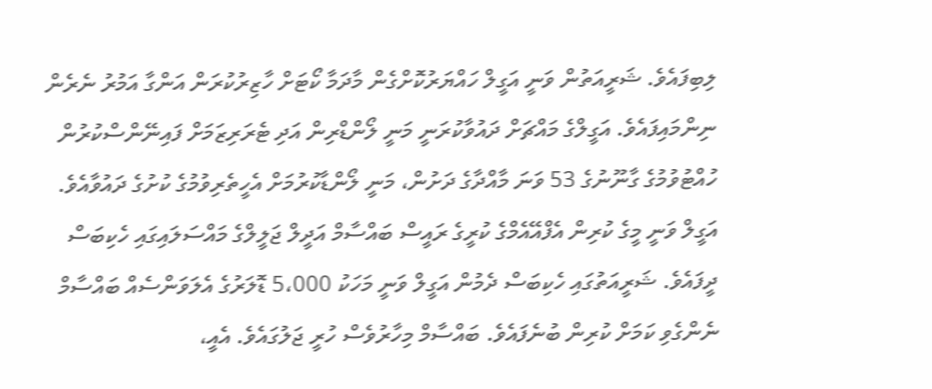ލިބިފައެވެ. ޝަރީއަތުން ވަނީ އަގީލް ހައްޔަރުކޮށްގެން މާދަމާ ކޯޓަށް ހާޒިރުކުރަން އަންގާ އަމުރު ނެރެން ނިންމައިފައެވެ. އަގީލްގެ މައްޗަށް ދައުވާކުރަނީ މަނީ ލޯންޑްރިން އަދި ޓެރަރިޒަމަށް ފައިނޭންސްކުރުން ހުއްޓުވުމުގެ ގާނޫނުގެ 53 ވަނަ މާއްދާގެ ދަށުން، މަނީ ލޯންޑާކުރުމަށް އެހީތެރިވުމުގެ ކުށުގެ ދައުވާއެވެ. އަގީލް ވަނީ މީގެ ކުރިން އެފްއޭއެމްގެ ކުރީގެ ރައީސް ބައްސާމް އަދީލް ޖަލީލްގެ މައްސަލައިގައި ހެކިބަސް ދީފައެވެ. ޝަރީއަތުގައި ހެކިބަސް ދެމުން އަގީލް ވަނީ މަހަކު 5،000 ޑޮލަރުގެ އެލަވަންސެއް ބައްސާމް ނެންގެވި ކަމަށް ކުރިން ބުނެފައެވެ. ބައްސާމް މިހާރުވެސް ހުރީ ޖަލުގައެވެ. އެއީ،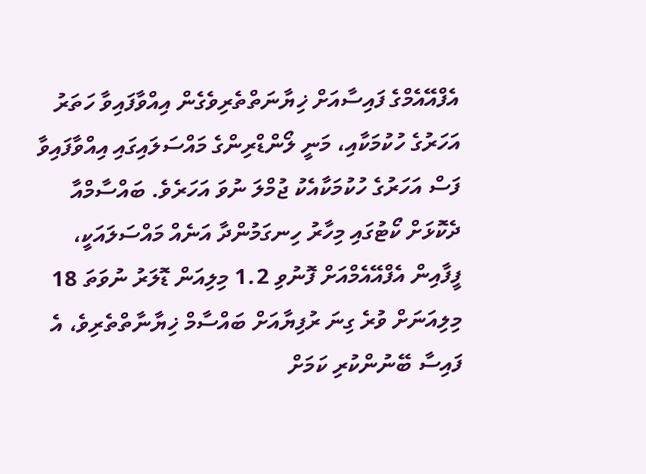އެފްއޭއެމްގެ ފައިސާއަށް ޚިޔާނަތްތެރިވެގެން އިއްވާފައިވާ ހަތަރު އަހަރުގެ ހުކުމަކާއި، މަނީ ލޯންޑްރިންގެ މައްސަލައިގައި އިއްވާފައިވާ ފަސް އަހަރުގެ ހުކުމަކާއެކު ޖުމްލަ ނުވަ އަހަރެވެ. ބައްސާމްއާ ދެކޮޅަށް ކޯޓުގައި މިހާރު ހިނގަމުންދާ އަނެއް މައްސަލައަކީ، ފީފާއިން އެފްއޭއެމްއަށް ފޮނުވި 1.2 މިލިއަން ޑޮލަރު ނުވަތަ 18 މިލިއަނަށް ވުރެ ގިނަ ރުފިޔާއަށް ބައްސާމް ޚިޔާނާތްތެރިވެ، އެ ފައިސާ ބޭނުންކުރި ކަމަށް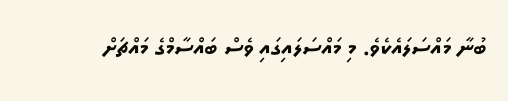ބުނާ މައްސަލައެކެވެ. މި މައްސަލައިގައި ވެސް ބައްސާމްގެ މައްޗަށް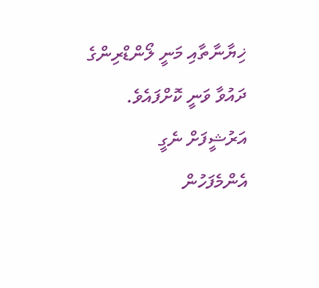ޚިޔާނާތާއި މަނީ ލޯންޑްރިންގެ ދައުވާ ވަނީ ކޮށްފައެވެ.
އަރުޝީފަށް ނެގީ
އެންމެފަހުން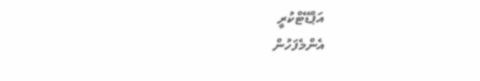އަޕްޑޭޓްކުރީ
އެންމެފަހުން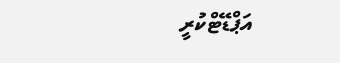އަޕްޑޭޓްކުރީ